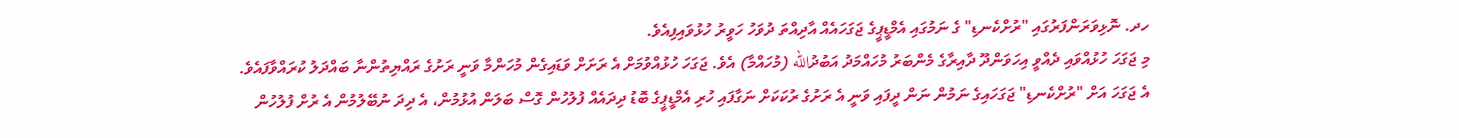ހދ. ނޮޅިވަރަންފަރުގައި "ރުށްކެނޑި" ގެ ނަމުގައި އެމްޑީޕީގެ ޖަގަހައެއް އާދިއްތަ ދުވަހު ހަވީރު ހުޅުވައިފިއެވެ.
މި ޖަގަހަ ހުޅުއްވައި ދެއްވީ އިހަވަންދޫ ދާއިރާގެ މެންބަރު މުހައްމަދު އަބުދުالله (މުހައްމާ) އެވެ. ޖަގަހަ ހުޅުއްވުމަށް އެ ރަށަށް ވަޑައިގެން މުހަންމާ ވަނީ ރަށުގެ ރައްޔިތުންނާ ބައްދަލު ކުރައްވާފައެވެ.
އެ ޖަގަހަ އަށް "ރުށްކެނޑި" ޖަގަހައިގެ ނަމުން ނަން ދީފައި ވަނީ އެ ރަށުގެ ރުކަކަށް ނަގާފައި ހުރި އެމްޑީޕީގެ ބޮޑު ދިދައެއް ފުލުހުން ގޮސް ބަލަން އުޅުމުން، އެ ދިދަ ނުބޭލުމުން އެ ރުށް ފުލުހުން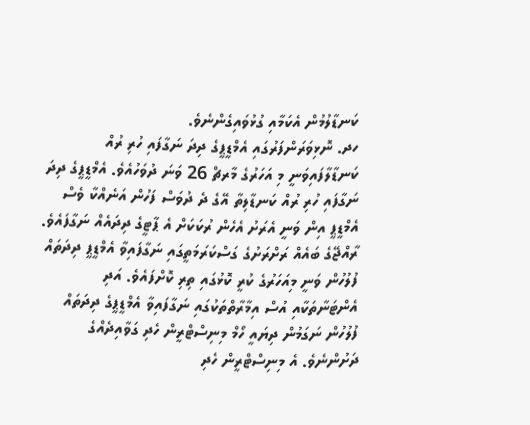ކަނޑާލުމުން އެކަމާއި ގުޅުވައިގެންނެވެ.
ހދ. ނޮޅިވަރަންފަރުގައި އެމްޑީޕީގެ ދިދަ ނަގާފައި ހުރި ރުއް ކަނޑާލާފައިވަނީ މި އަހަރުގެ މާރޗް 26 ވަނަ ދުވަހުއެވެ. އެމްޑީޕީގެ ދިދަ ނަގާފައި ހުރި ރުއް ކަނޑާލިތާ އޭގެ ދެ ދުވަސް ފަހުން އަނެއްކާ ވެސް އެމްޑީޕީ އިން ވަނީ އެރަށު އެހެން ރުކަކަށް އެ ޕާޓީގެ ދިދައެއް ނަގާފައެވެ.
ރާއްޖޭގެ ބައެއް ރަށްރަށުގެ ގަސްކަރަމަތީގައި ނަގާފައިވާ އެމްޑީޕީ ދިދަތައް ފުލުހުން ވަނީ މިއަހަރުގެ ކުރީ ކޮޅުގައި ތިރި ކޮށްފައެވެ. އަދި އެންޓަނާތަކާއި އުސް އިމާރާތްތަކުގައި ނަގާފައިވާ އެމްޑީޕީގެ ދިދަތައް ފުލުހުން ނަގަމުން ދިޔައީ ހޯމް މިނިސްޓްރީން ހެދި ގަވާއިދެއްގެ ދަށުންނެވެ. އެ މިނިސްޓްރީން ހެދި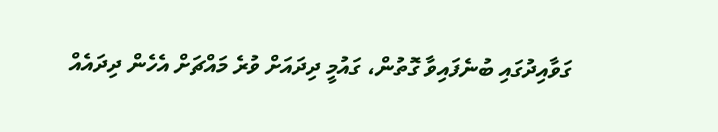ގަވާއިދުގައި ބުނެފައިވާ ގޮތުން، ގައުމީ ދިދައަށް ވުރެ މައްޗަށް އެހެން ދިދައެއް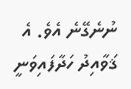ނުނެގޭނެ އެވެ. އެ ޤަވާއިދު ހަދާފައިވަނީ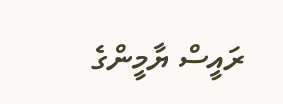ރައީސް ޔާމީންގެ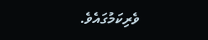ވެރިކަމުގައެވެ.